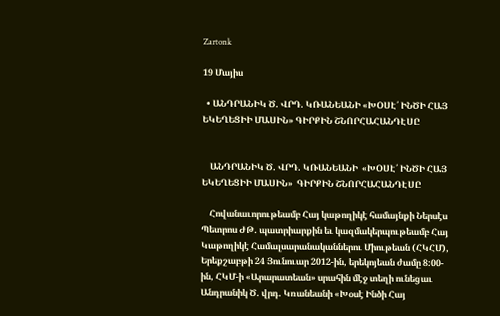Zartonk

19 Մայիս

  • ԱՆԴՐԱՆԻԿ Ծ. ՎՐԴ. ԿՌԱՆԵԱՆԻ «ԽՕՍԷ՛ ԻՆԾԻ ՀԱՅ ԵԿԵՂԵՑԻԻ ՄԱՍԻՆ» ԳԻՐՔԻՆ ՇՆՈՐՀԱՀԱՆԴԷՍԸ


    ԱՆԴՐԱՆԻԿ Ծ. ՎՐԴ. ԿՌԱՆԵԱՆԻ  «ԽՕՍԷ՛ ԻՆԾԻ ՀԱՅ ԵԿԵՂԵՑԻԻ ՄԱՍԻՆ»  ԳԻՐՔԻՆ ՇՆՈՐՀԱՀԱՆԴԷՍԸ

    Հովանաւորութեամբ Հայ կաթողիկէ համայնքի Ներսէս Պետրոս ԺԹ. պատրիարքին եւ կազմակերպութեամբ Հայ Կաթողիկէ Համալսարանականներու Միութեան (ՀԿՀՄ), Երեքշաբթի 24 Յունուար 2012-ին, երեկոյեան ժամը 8:00-ին, ՀԿՄ-ի «Արարատեան» սրահին մէջ տեղի ունեցաւ Անդրանիկ Ծ. վրդ. Կռանեանի «Խօսէ Ինծի Հայ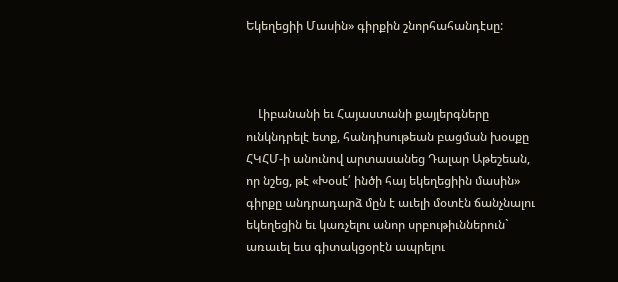Եկեղեցիի Մասին» գիրքին շնորհահանդէսը:



    Լիբանանի եւ Հայաստանի քայլերգները ունկնդրելէ ետք, հանդիսութեան բացման խօսքը ՀԿՀՄ-ի անունով արտասանեց Դալար Աթեշեան, որ նշեց, թէ «Խօսէ՛ ինծի հայ եկեղեցիին մասին» գիրքը անդրադարձ մըն է աւելի մօտէն ճանչնալու եկեղեցին եւ կառչելու անոր սրբութիւններուն` առաւել եւս գիտակցօրէն ապրելու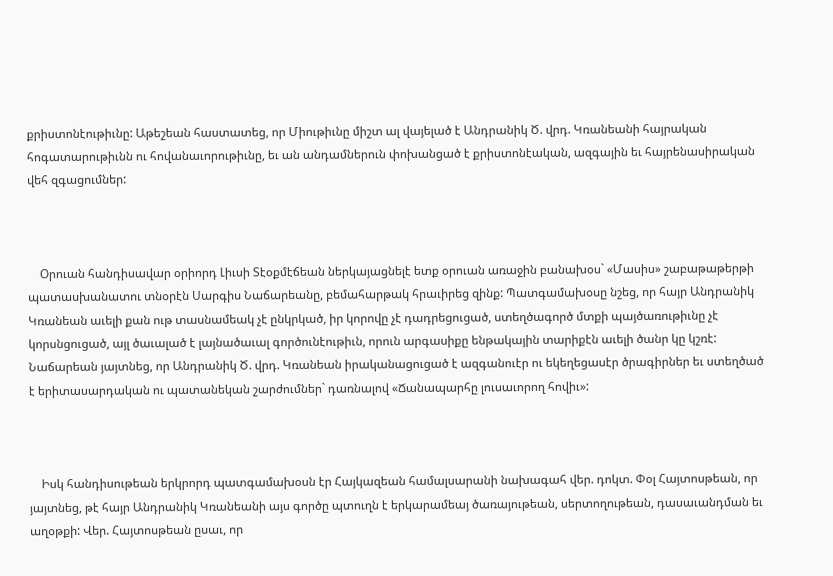քրիստոնէութիւնը: Աթեշեան հաստատեց, որ Միութիւնը միշտ ալ վայելած է Անդրանիկ Ծ. վրդ. Կռանեանի հայրական հոգատարութիւնն ու հովանաւորութիւնը, եւ ան անդամներուն փոխանցած է քրիստոնէական, ազգային եւ հայրենասիրական վեհ զգացումներ:



    Օրուան հանդիսավար օրիորդ Լիւսի Տէօքմէճեան ներկայացնելէ ետք օրուան առաջին բանախօս` «Մասիս» շաբաթաթերթի պատասխանատու տնօրէն Սարգիս Նաճարեանը, բեմահարթակ հրաւիրեց զինք: Պատգամախօսը նշեց, որ հայր Անդրանիկ Կռանեան աւելի քան ութ տասնամեակ չէ ընկրկած, իր կորովը չէ դադրեցուցած, ստեղծագործ մտքի պայծառութիւնը չէ կորսնցուցած, այլ ծաւալած է լայնածաւալ գործունէութիւն, որուն արգասիքը ենթակային տարիքէն աւելի ծանր կը կշռէ: Նաճարեան յայտնեց, որ Անդրանիկ Ծ. վրդ. Կռանեան իրականացուցած է ազգանուէր ու եկեղեցասէր ծրագիրներ եւ ստեղծած է երիտասարդական ու պատանեկան շարժումներ` դառնալով «Ճանապարհը լուսաւորող հովիւ»:



    Իսկ հանդիսութեան երկրորդ պատգամախօսն էր Հայկազեան համալսարանի նախագահ վեր. դոկտ. Փօլ Հայտոսթեան, որ յայտնեց, թէ հայր Անդրանիկ Կռանեանի այս գործը պտուղն է երկարամեայ ծառայութեան, սերտողութեան, դասաւանդման եւ աղօթքի: Վեր. Հայտոսթեան ըսաւ, որ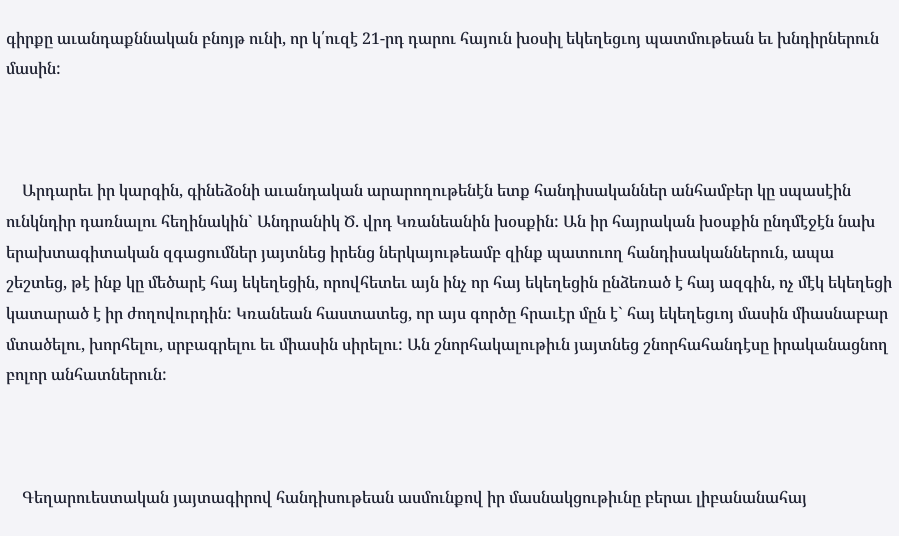գիրքը աւանդաքննական բնոյթ ունի, որ կ՛ուզէ 21-րդ դարու հայուն խօսիլ եկեղեցւոյ պատմութեան եւ խնդիրներուն մասին:



    Արդարեւ իր կարգին, գինեձօնի աւանդական արարողութենէն ետք հանդիսականներ անհամբեր կը սպասէին ունկնդիր դառնալու հեղինակին` Անդրանիկ Ծ. վրդ Կռանեանին խօսքին: Ան իր հայրական խօսքին ընդմէջէն նախ երախտագիտական զգացումներ յայտնեց իրենց ներկայութեամբ զինք պատուող հանդիսականներուն, ապա շեշտեց, թէ ինք կը մեծարէ հայ եկեղեցին, որովհետեւ այն ինչ որ հայ եկեղեցին ընձեռած է հայ ազգին, ոչ մէկ եկեղեցի կատարած է իր ժողովուրդին: Կռանեան հաստատեց, որ այս գործը հրաւէր մըն է` հայ եկեղեցւոյ մասին միասնաբար մտածելու, խորհելու, սրբագրելու եւ միասին սիրելու: Ան շնորհակալութիւն յայտնեց շնորհահանդէսը իրականացնող բոլոր անհատներուն:



    Գեղարուեստական յայտագիրով հանդիսութեան ասմունքով իր մասնակցութիւնը բերաւ լիբանանահայ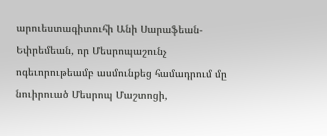արուեստագիտուհի Անի Սարաֆեան-Եփրեմեան, որ Մեսրոպաշունչ ոգեւորութեամբ ասմունքեց համադրում մը նուիրուած Մեսրոպ Մաշտոցի,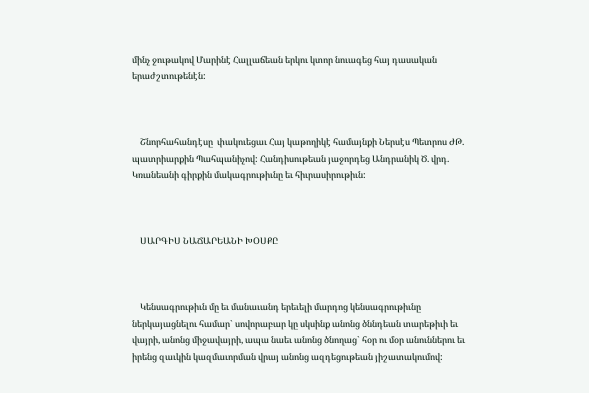մինչ ջութակով Մարինէ Հալլաճեան երկու կտոր նուագեց հայ դասական երաժշտութենէն:



    Շնորհահանդէսը  փակուեցաւ Հայ կաթողիկէ համայնքի Ներսէս Պետրոս ԺԹ. պատրիարքին Պահպանիչով: Հանդիսութեան յաջորդեց Անդրանիկ Ծ. վրդ. Կռանեանի գիրքին մակագրութիւնը եւ հիւրասիրութիւն:



    ՍԱՐԳԻՍ ՆԱՃԱՐԵԱՆԻ ԽՕՍՔԸ



    Կենսագրութիւն մը եւ մանաւանդ երեւելի մարդոց կենսագրութիւնը ներկայացնելու համար` սովորաբար կը սկսինք անոնց ծննդեան տարեթիւի եւ վայրի, անոնց միջավայրի, ապա նաեւ անոնց ծնողաց` հօր ու մօր անուններու եւ իրենց զաւկին կազմաւորման վրայ անոնց ազդեցութեան յիշատակումով: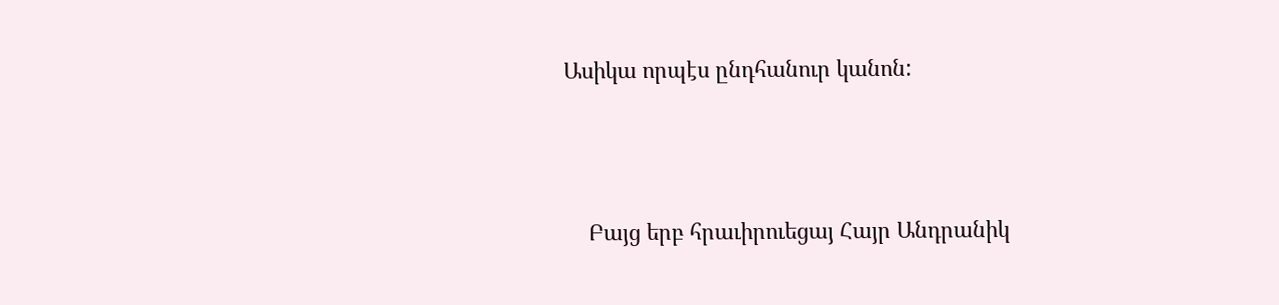Ասիկա որպէս ընդհանուր կանոն:



    Բայց երբ հրաւիրուեցայ Հայր Անդրանիկ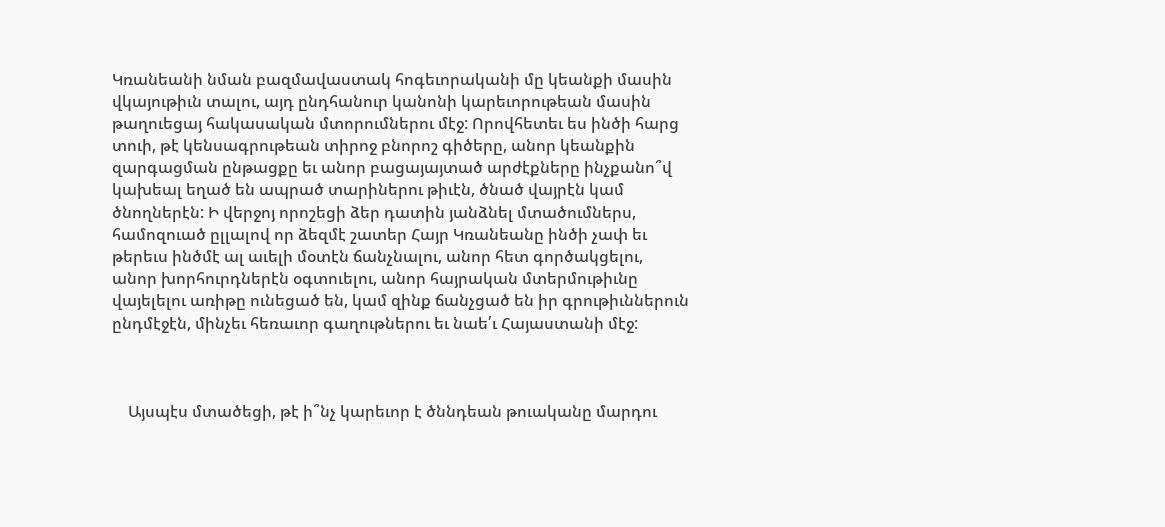Կռանեանի նման բազմավաստակ հոգեւորականի մը կեանքի մասին վկայութիւն տալու, այդ ընդհանուր կանոնի կարեւորութեան մասին թաղուեցայ հակասական մտորումներու մէջ: Որովհետեւ ես ինծի հարց տուի, թէ կենսագրութեան տիրոջ բնորոշ գիծերը, անոր կեանքին զարգացման ընթացքը եւ անոր բացայայտած արժէքները ինչքանո՞վ կախեալ եղած են ապրած տարիներու թիւէն, ծնած վայրէն կամ ծնողներէն: Ի վերջոյ որոշեցի ձեր դատին յանձնել մտածումներս, համոզուած ըլլալով որ ձեզմէ շատեր Հայր Կռանեանը ինծի չափ եւ թերեւս ինծմէ ալ աւելի մօտէն ճանչնալու, անոր հետ գործակցելու, անոր խորհուրդներէն օգտուելու, անոր հայրական մտերմութիւնը վայելելու առիթը ունեցած են, կամ զինք ճանչցած են իր գրութիւններուն ընդմէջէն, մինչեւ հեռաւոր գաղութներու եւ նաե՛ւ Հայաստանի մէջ:



    Այսպէս մտածեցի, թէ ի՞նչ կարեւոր է ծննդեան թուականը մարդու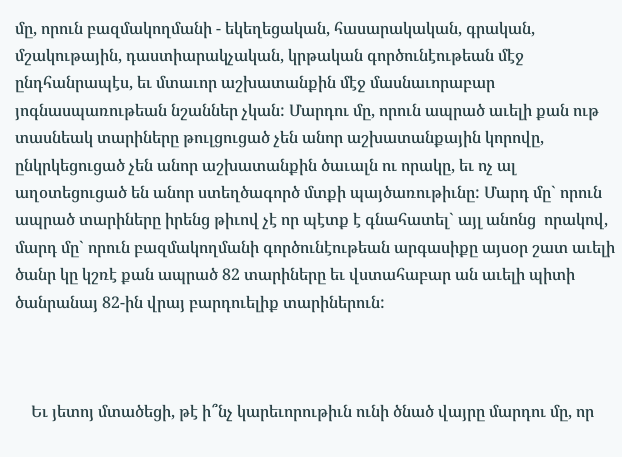մը, որուն բազմակողմանի - եկեղեցական, հասարակական, գրական, մշակութային, դաստիարակչական, կրթական գործունէութեան մէջ ընդհանրապէս, եւ մտաւոր աշխատանքին մէջ մասնաւորաբար յոգնասպառութեան նշաններ չկան: Մարդու մը, որուն ապրած աւելի քան ութ տասնեակ տարիները թուլցուցած չեն անոր աշխատանքային կորովը, ընկրկեցուցած չեն անոր աշխատանքին ծաւալն ու որակը, եւ ոչ ալ աղօտեցուցած են անոր ստեղծագործ մտքի պայծառութիւնը: Մարդ մը` որուն ապրած տարիները իրենց թիւով չէ որ պէտք է գնահատել` այլ անոնց  որակով, մարդ մը` որուն բազմակողմանի գործունէութեան արգասիքը այսօր շատ աւելի ծանր կը կշռէ քան ապրած 82 տարիները եւ վստահաբար ան աւելի պիտի ծանրանայ 82-ին վրայ բարդուելիք տարիներուն:



    Եւ յետոյ մտածեցի, թէ ի՞նչ կարեւորութիւն ունի ծնած վայրը մարդու մը, որ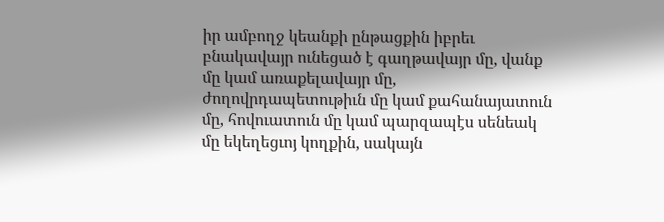իր ամբողջ կեանքի ընթացքին իբրեւ բնակավայր ունեցած է գաղթավայր մը, վանք մը կամ առաքելավայր մը, ժողովրդապետութիւն մը կամ քահանայատուն մը, հովուատուն մը կամ պարզապէս սենեակ մը եկեղեցւոյ կողքին, սակայն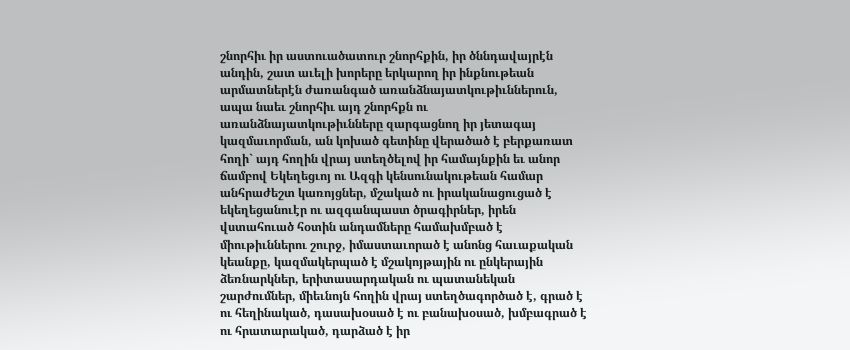շնորհիւ իր աստուածատուր շնորհքին, իր ծննդավայրէն անդին, շատ աւելի խորերը երկարող իր ինքնութեան արմատներէն ժառանգած առանձնայատկութիւններուն, ապա նաեւ շնորհիւ այդ շնորհքն ու առանձնայատկութիւնները զարգացնող իր յետագայ կազմաւորման, ան կոխած գետինը վերածած է բերքառատ հողի` այդ հողին վրայ ստեղծելով իր համայնքին եւ անոր ճամբով Եկեղեցւոյ ու Ազգի կենսունակութեան համար անհրաժեշտ կառոյցներ, մշակած ու իրականացուցած է եկեղեցանուէր ու ազգանպաստ ծրագիրներ, իրեն վստահուած հօտին անդամները համախմբած է միութիւններու շուրջ, իմաստաւորած է անոնց հաւաքական կեանքը, կազմակերպած է մշակոյթային ու ընկերային ձեռնարկներ, երիտասարդական ու պատանեկան շարժումներ, միեւնոյն հողին վրայ ստեղծագործած է, գրած է ու հեղինակած, դասախօսած է ու բանախօսած, խմբագրած է ու հրատարակած, դարձած է իր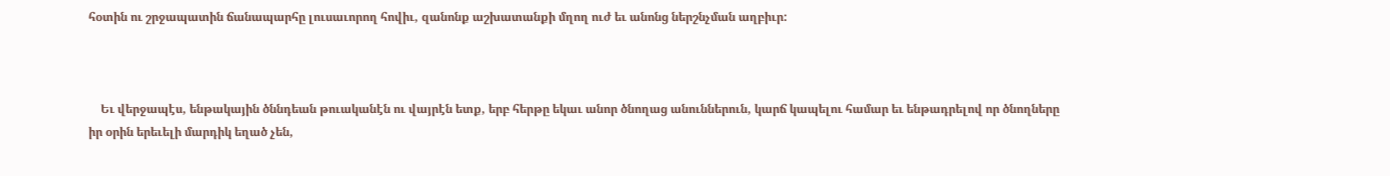հօտին ու շրջապատին ճանապարհը լուսաւորող հովիւ, զանոնք աշխատանքի մղող ուժ եւ անոնց ներշնչման աղբիւր:



    Եւ վերջապէս, ենթակային ծննդեան թուականէն ու վայրէն ետք, երբ հերթը եկաւ անոր ծնողաց անուններուն, կարճ կապելու համար եւ ենթադրելով որ ծնողները իր օրին երեւելի մարդիկ եղած չեն,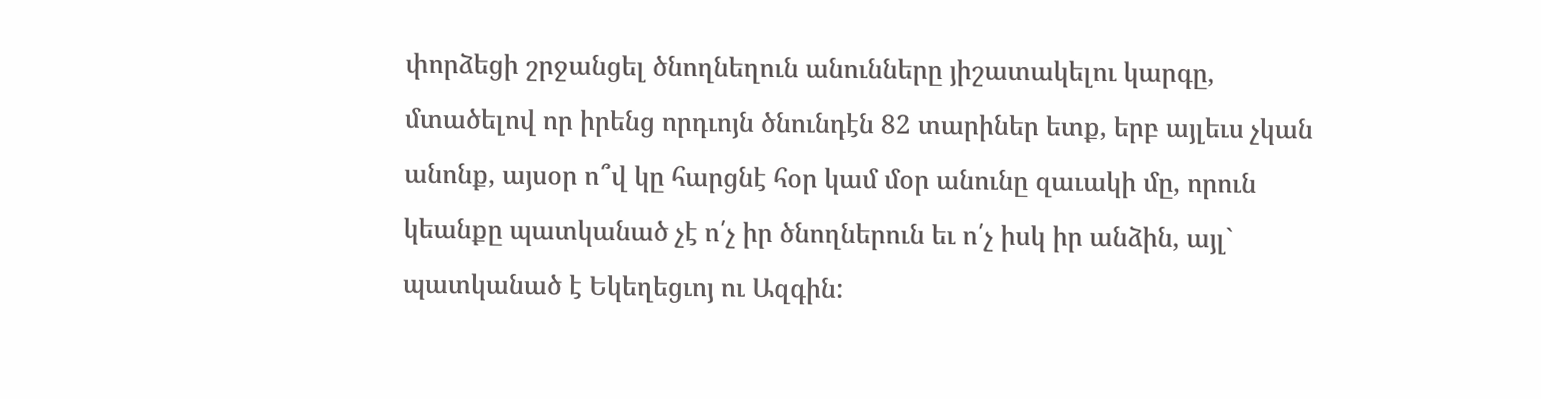փորձեցի շրջանցել ծնողնեղուն անունները յիշատակելու կարգը, մտածելով որ իրենց որդւոյն ծնունդէն 82 տարիներ ետք, երբ այլեւս չկան անոնք, այսօր ո՞վ կը հարցնէ հօր կամ մօր անունը զաւակի մը, որուն կեանքը պատկանած չէ ո՛չ իր ծնողներուն եւ ո՛չ իսկ իր անձին, այլ` պատկանած է Եկեղեցւոյ ու Ազգին: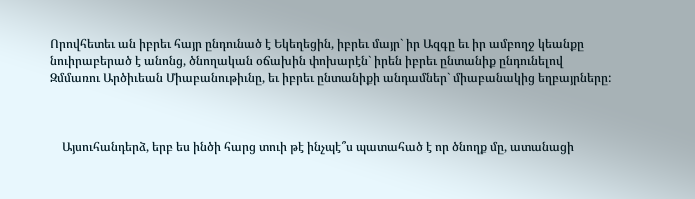Որովհետեւ ան իբրեւ հայր ընդունած է Եկեղեցին, իբրեւ մայր` իր Ազգը եւ իր ամբողջ կեանքը նուիրաբերած է անոնց, ծնողական օճախին փոխարէն` իրեն իբրեւ ընտանիք ընդունելով Զմմառու Արծիւեան Միաբանութիւնը, եւ իբրեւ ընտանիքի անդամներ` միաբանակից եղբայրները:



    Այսուհանդերձ, երբ ես ինծի հարց տուի թէ ինչպէ՞ս պատահած է որ ծնողք մը, ատանացի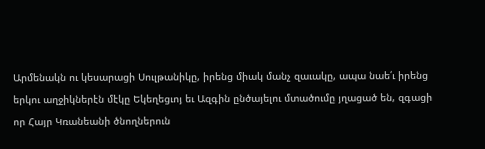Արմենակն ու կեսարացի Սուլթանիկը, իրենց միակ մանչ զաւակը, ապա նաե՛ւ իրենց երկու աղջիկներէն մէկը Եկեղեցւոյ եւ Ազգին ընծայելու մտածումը յղացած են, զգացի որ Հայր Կռանեանի ծնողներուն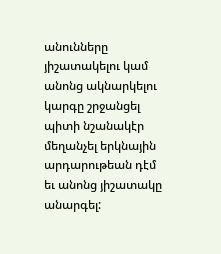անունները յիշատակելու կամ անոնց ակնարկելու կարգը շրջանցել պիտի նշանակէր մեղանչել երկնային արդարութեան դէմ եւ անոնց յիշատակը անարգել: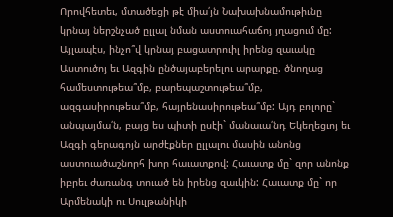Որովհետեւ, մտածեցի թէ միա՛յն Նախախնամութիւնը կրնայ ներշնչած ըլլալ նման աստուահաճոյ յղացում մը: Այլապէս, ինչո՞վ կրնայ բացատրուիլ իրենց զաւակը Աստուծոյ եւ Ազգին ընծայաբերելու արարքը. ծնողաց համեստութեա՞մբ, բարեպաշտութեա՞մբ, ազգասիրութեա՞մբ, հայրենասիրութեա՞մբ: Այդ բոլորը` անպայմա՛ն, բայց ես պիտի ըսէի` մանաւա՛նդ Եկեղեցւոյ եւ Ազգի գերագոյն արժէքներ ըլլալու մասին անոնց աստուածաշնորհ խոր հաւատքով: Հաւատք մը` զոր անոնք իբրեւ ժառանգ տուած են իրենց զաւկին: Հաւատք մը` որ Արմենակի ու Սուլթանիկի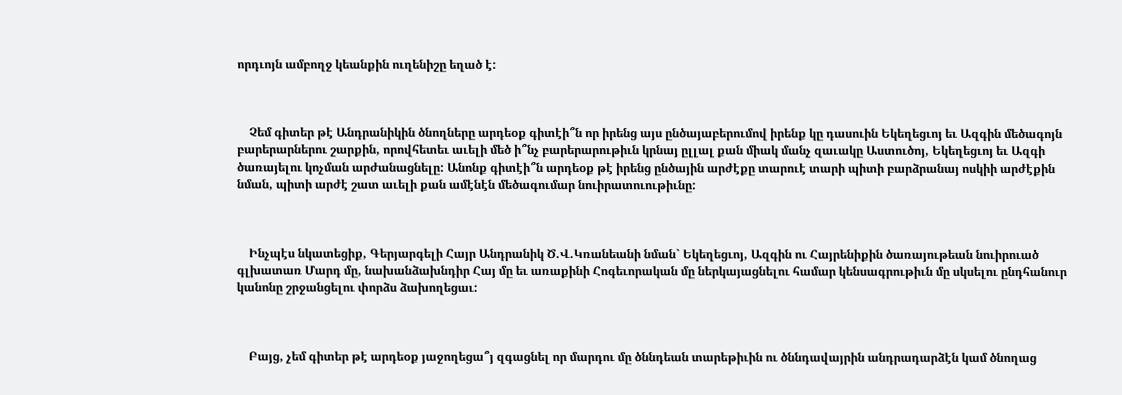որդւոյն ամբողջ կեանքին ուղենիշը եղած է:



    Չեմ գիտեր թէ Անդրանիկին ծնողները արդեօք գիտէի՞ն որ իրենց այս ընծայաբերումով իրենք կը դասուին Եկեղեցւոյ եւ Ազգին մեծագոյն բարերարներու շարքին, որովհետեւ աւելի մեծ ի՞նչ բարերարութիւն կրնայ ըլլալ քան միակ մանչ զաւակը Աստուծոյ, Եկեղեցւոյ եւ Ազգի ծառայելու կոչման արժանացնելը: Անոնք գիտէի՞ն արդեօք թէ իրենց ընծային արժէքը տարուէ տարի պիտի բարձրանայ ոսկիի արժէքին նման, պիտի արժէ շատ աւելի քան ամէնէն մեծագումար նուիրատուութիւնը:



    Ինչպէս նկատեցիք, Գերյարգելի Հայր Անդրանիկ Ծ.Վ.Կռանեանի նման` Եկեղեցւոյ, Ազգին ու Հայրենիքին ծառայութեան նուիրուած գլխատառ Մարդ մը, նախանձախնդիր Հայ մը եւ առաքինի Հոգեւորական մը ներկայացնելու համար կենսագրութիւն մը սկսելու ընդհանուր կանոնը շրջանցելու փորձս ձախողեցաւ:



    Բայց, չեմ գիտեր թէ արդեօք յաջողեցա՞յ զգացնել որ մարդու մը ծննդեան տարեթիւին ու ծննդավայրին անդրադարձէն կամ ծնողաց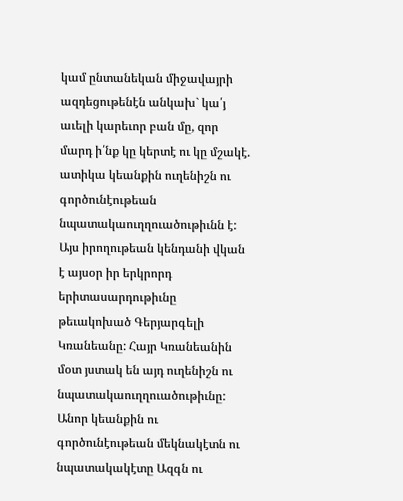կամ ընտանեկան միջավայրի ազդեցութենէն անկախ` կա՛յ աւելի կարեւոր բան մը, զոր մարդ ի՛նք կը կերտէ ու կը մշակէ. ատիկա կեանքին ուղենիշն ու գործունէութեան նպատակաուղղուածութիւնն է: Այս իրողութեան կենդանի վկան է այսօր իր երկրորդ երիտասարդութիւնը թեւակոխած Գերյարգելի Կռանեանը: Հայր Կռանեանին մօտ յստակ են այդ ուղենիշն ու նպատակաուղղուածութիւնը: Անոր կեանքին ու գործունէութեան մեկնակէտն ու նպատակակէտը Ազգն ու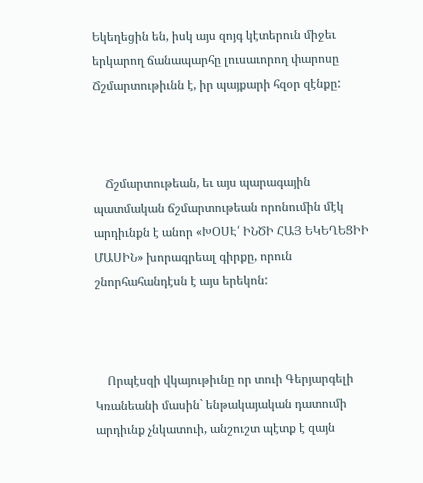Եկեղեցին են, իսկ այս զոյգ կէտերուն միջեւ երկարող ճանապարհը լուսաւորող փարոսը Ճշմարտութիւնն է, իր պայքարի հզօր զէնքը:



    Ճշմարտութեան, եւ այս պարագային պատմական ճշմարտութեան որոնումին մէկ արդիւնքն է անոր «ԽՕՍԷ՛ ԻՆԾԻ ՀԱՅ ԵԿԵՂԵՑԻԻ ՄԱՍԻՆ» խորագրեալ գիրքը, որուն շնորհահանդէսն է այս երեկոն:



    Որպէսզի վկայութիւնը որ տուի Գերյարգելի Կռանեանի մասին` ենթակայական դատումի արդիւնք չնկատուի, անշուշտ պէտք է զայն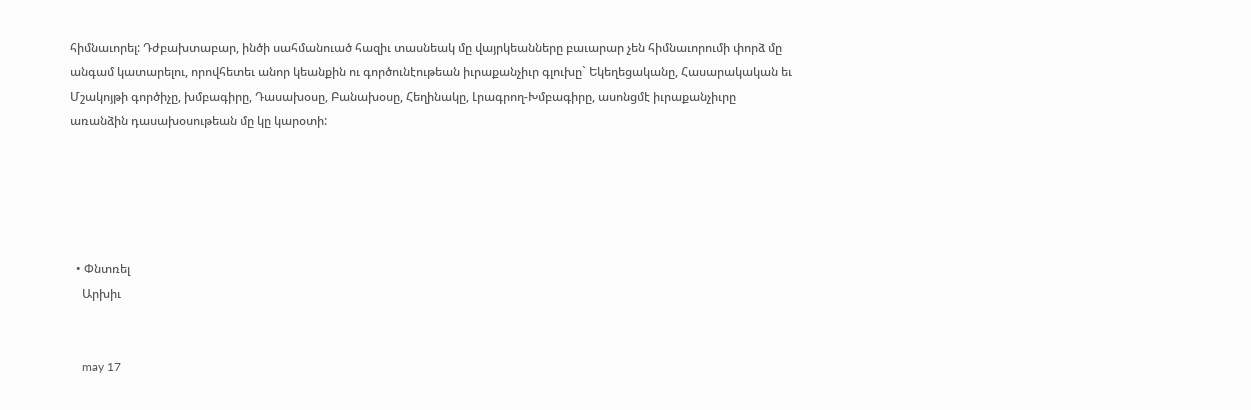հիմնաւորել: Դժբախտաբար, ինծի սահմանուած հազիւ տասնեակ մը վայրկեանները բաւարար չեն հիմնաւորումի փորձ մը անգամ կատարելու, որովհետեւ անոր կեանքին ու գործունէութեան իւրաքանչիւր գլուխը` Եկեղեցականը, Հասարակական եւ Մշակոյթի գործիչը, խմբագիրը, Դասախօսը, Բանախօսը, Հեղինակը, Լրագրող-Խմբագիրը, ասոնցմէ իւրաքանչիւրը առանձին դասախօսութեան մը կը կարօտի:





  • Փնտռել
    Արխիւ


    may 17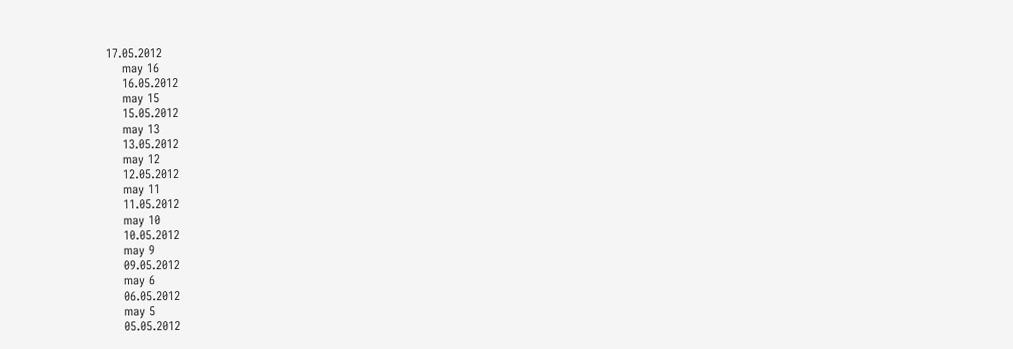17.05.2012
    may 16
    16.05.2012
    may 15
    15.05.2012
    may 13
    13.05.2012
    may 12
    12.05.2012
    may 11
    11.05.2012
    may 10
    10.05.2012
    may 9
    09.05.2012
    may 6
    06.05.2012
    may 5
    05.05.2012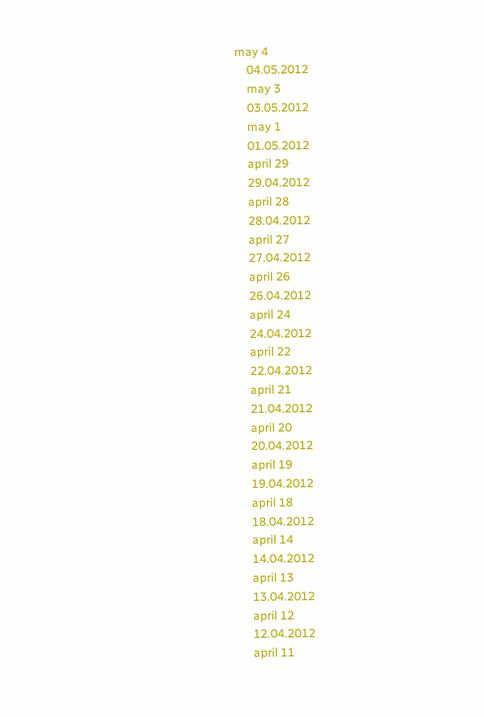may 4
    04.05.2012
    may 3
    03.05.2012
    may 1
    01.05.2012
    april 29
    29.04.2012
    april 28
    28.04.2012
    april 27
    27.04.2012
    april 26
    26.04.2012
    april 24
    24.04.2012
    april 22
    22.04.2012
    april 21
    21.04.2012
    april 20
    20.04.2012
    april 19
    19.04.2012
    april 18
    18.04.2012
    april 14
    14.04.2012
    april 13
    13.04.2012
    april 12
    12.04.2012
    april 11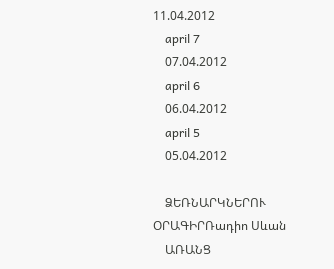11.04.2012
    april 7
    07.04.2012
    april 6
    06.04.2012
    april 5
    05.04.2012

    ՁԵՌՆԱՐԿՆԵՐՈՒ ՕՐԱԳԻՐՌադիո Սևան
    ԱՌԱՆՑ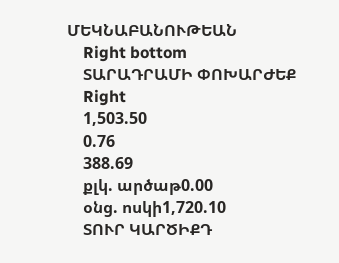ՄԵԿՆԱԲԱՆՈՒԹԵԱՆ
    Right bottom
    ՏԱՐԱԴՐԱՄԻ ՓՈԽԱՐԺԵՔ
    Right
    1,503.50
    0.76
    388.69
    քլկ. արծաթ0.00
    օնց. ոսկի1,720.10
    ՏՈՒՐ ԿԱՐԾԻՔԴ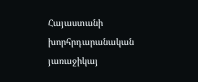Հայաստանի խորհրդարանական յառաջիկայ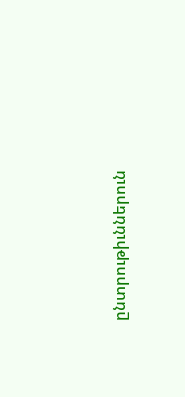ընտրութիւններուն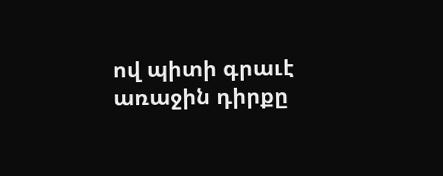ով պիտի գրաւէ առաջին դիրքը